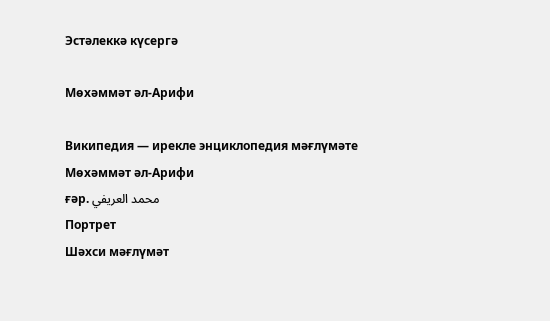Эстәлеккә күсергә

Мөхәммәт әл-Арифи

Википедия — ирекле энциклопедия мәғлүмәте
Мөхәммәт әл-Арифи
ғәр. محمد العريفي
Портрет
Шәхси мәғлүмәт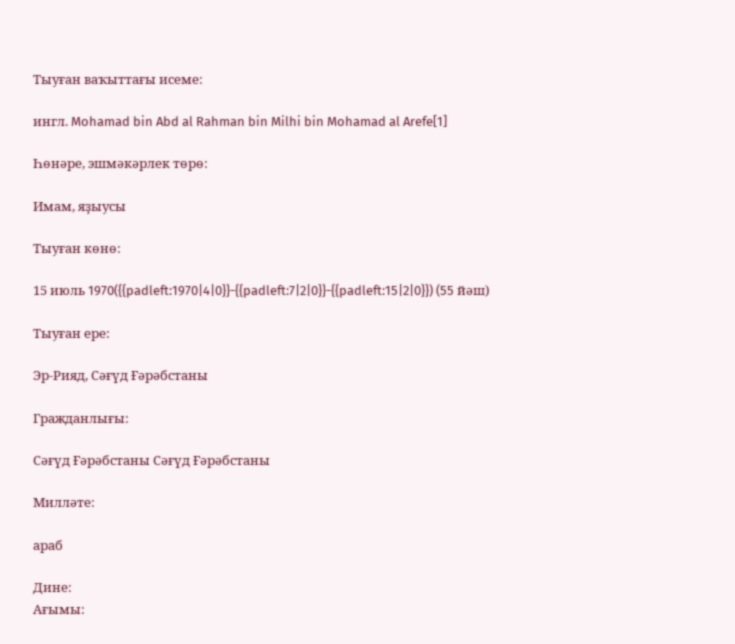Тыуған ваҡыттағы исеме:

ингл. Mohamad bin Abd al Rahman bin Milhi bin Mohamad al Arefe[1]

Һөнәре, эшмәкәрлек төрө:

Имам, яҙыусы

Тыуған көнө:

15 июль 1970({{padleft:1970|4|0}}-{{padleft:7|2|0}}-{{padleft:15|2|0}}) (55 йәш)

Тыуған ере:

Эр-Рияд, Сәғүд Ғәрәбстаны

Гражданлығы:

Сәғүд Ғәрәбстаны Сәғүд Ғәрәбстаны

Милләте:

араб

Дине:
Ағымы: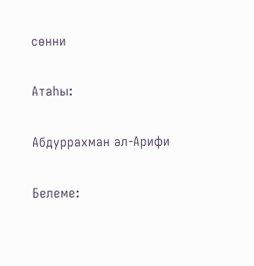сөнни

Атаһы:

Абдуррахман әл-Арифи

Белеме: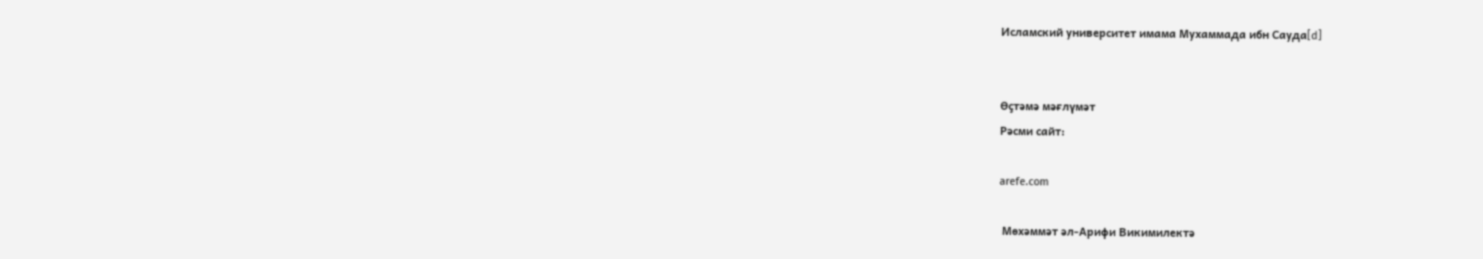Исламский университет имама Мухаммада ибн Сауда[d]


Өҫтәмә мәғлүмәт
Рәсми сайт:

arefe.com

 Мөхәммәт әл-Арифи Викимилектә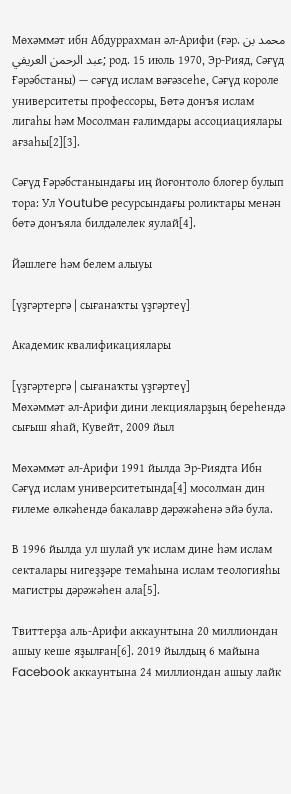Мөхәммәт ибн Абдуррахман әл-Арифи (ғәр. محمد بن عبد الرحمن العريفي; род. 15 июль 1970, Эр-Рияд, Сәғүд Ғәрәбстаны) — сәғүд ислам вәғәзсеһе, Сәғүд короле университеты профессоры, Бөтә донъя ислам лигаһы һәм Мосолман ғалимдары ассоциациялары ағзаһы[2][3].

Сәғүд Ғәрәбстанындағы иң йоғонтоло блогер булып тора: Ул Youtube ресурсындағы роликтары менән бөтә донъяла билдәлелек яулай[4].

Йәшлеге һәм белем алыуы

[үҙгәртергә | сығанаҡты үҙгәртеү]

Академик квалификациялары

[үҙгәртергә | сығанаҡты үҙгәртеү]
Мөхәммәт әл-Арифи дини лекцияларҙың береһендә сығыш яһай, Кувейт, 2009 йыл

Мөхәммәт әл-Арифи 1991 йылда Эр-Риядта Ибн Сәғүд ислам университетында[4] мосолман дин ғилеме өлкәһендә бакалавр дәрәжәһенә эйә була.

В 1996 йылда ул шулай уҡ ислам дине һәм ислам секталары нигеҙҙәре темаһына ислам теологияһы магистры дәрәжәһен ала[5].

Твиттерҙа аль-Арифи аккаунтына 20 миллиондан ашыу кеше яҙылған[6]. 2019 йылдың 6 майына Facebook аккаунтына 24 миллиондан ашыу лайк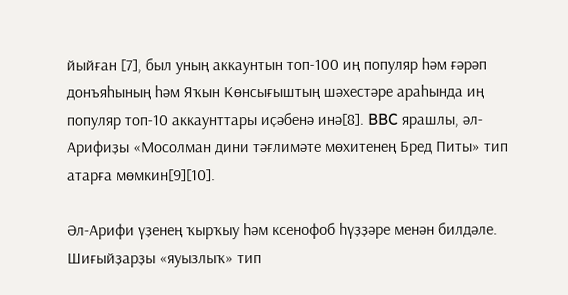йыйған [7], был уның аккаунтын топ-100 иң популяр һәм ғәрәп донъяһының һәм Яҡын Көнсығыштың шәхестәре араһында иң популяр топ-10 аккаунттары иҫәбенә инә[8]. BBC ярашлы, әл-Арифиҙы «Мосолман дини тәғлимәте мөхитенең Бред Питы» тип атарға мөмкин[9][10].

Әл-Арифи үҙенең ҡырҡыу һәм ксенофоб һүҙҙәре менән билдәле. Шиғыйҙарҙы «яуызлыҡ» тип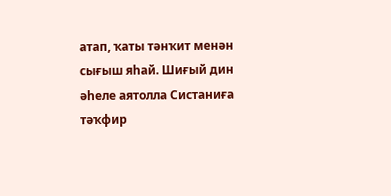атап, ҡаты тәнҡит менән сығыш яһай. Шиғый дин әһеле аятолла Систаниға тәҡфир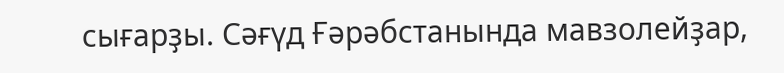сығарҙы. Сәғүд Ғәрәбстанында мавзолейҙар,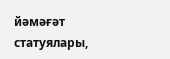йәмәғәт статуялары,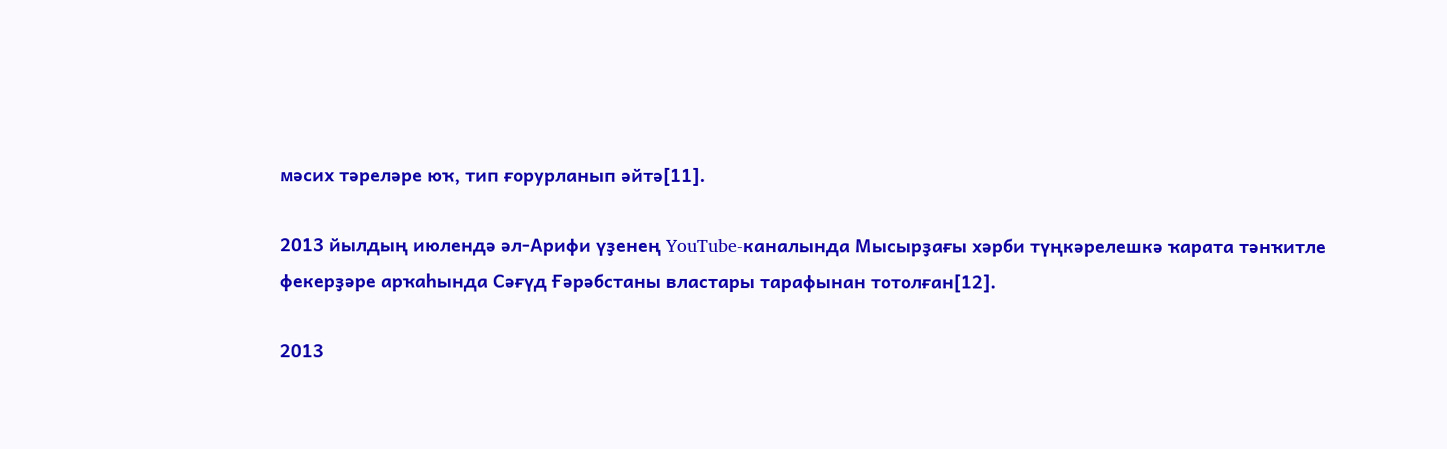мәсих тәреләре юҡ, тип ғорурланып әйтә[11].

2013 йылдың июлендә әл-Арифи үҙенең YouTube-каналында Мысырҙағы хәрби түңкәрелешкә ҡарата тәнҡитле фекерҙәре арҡаһында Сәғүд Ғәрәбстаны властары тарафынан тотолған[12].

2013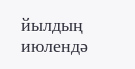йылдың июлендә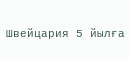Швейцария 5 йылға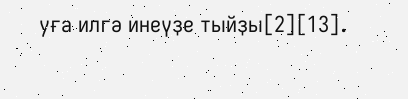уға илгә инеүҙе тыйҙы[2][13].